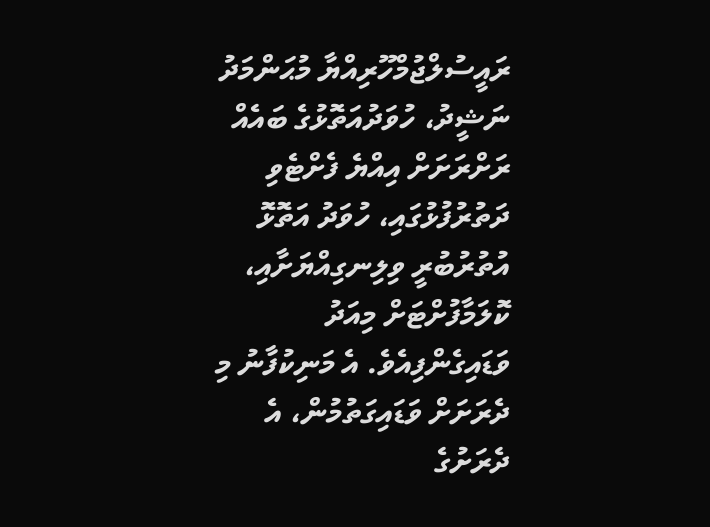ރައީސުލްޖުމްހޫރިއްޔާ މުޙަންމަދު ނަޝީދު، ހުވަދުއަތޮޅުގެ ބައެއް ރަށްރަށަށް އިއްޔެ ފެށްޓެވި ދަތުރުފުޅުގައި، ހުވަދު އަތޮޅޮ އުތުރުބުރީ ވިލިނގިއްޔަށާއި، ކޮލަމާފުށްޓަށް މިއަދު ވަޑައިގެންފިއެވެ. އެ މަނިކުފާނު މި ދެރަށަށް ވަޑައިގަތުމުން، އެ ދެރަށުގެ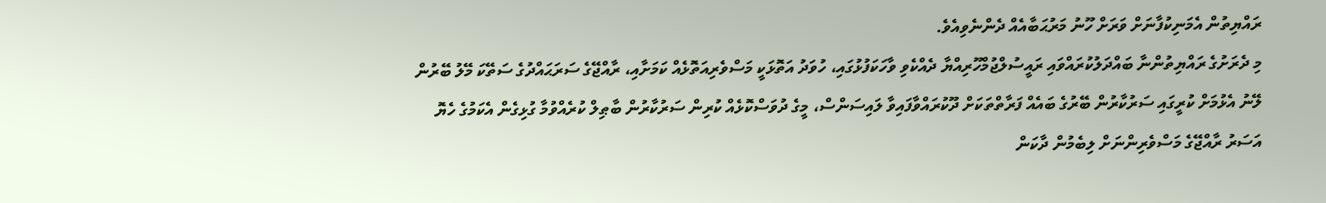ރައްޔިތުން އެމަނިކުފާނަށް ވަރަށް ހޫނު މަރުޙަބާއެއް ދެންނެވިއެވެ.
މި ދެރަށުގެ ރައްޔިތުންނާ ބައްދަލުކުރައްވައި ރައީސުލްޖުމްހޫރިއްޔާ ދެއްކެވި ވާހަކަފުޅުގައި، ހުވަދު އަތޮޅަކީ މަސްވެރިއަތޮޅެއް ކަމަށާއި، ރާއްޖޭގެ ސަރަޙައްދުގެ ސަތޭކަ މޭލު ބޭރުން ލޭނު އެޅުމަށް ކުރީގައި ސަރުކާރުން ބޭރުގެ ބައެއް ފަރާތްތަކަށް ދޫކުރައްވާފައިވާ ލައިސަންސް، މީގެ ދުވަސްކޮޅެއް ކުރިން ސަރުކާރުން ބާޠިލް ކުރެއްވުމާ ގުޅިގެން އެކަމުގެ ހެޔޮ އަސަރު ރާއްޖޭގެ މަސްވެރިންނަށް ލިބެމުން ދާކަން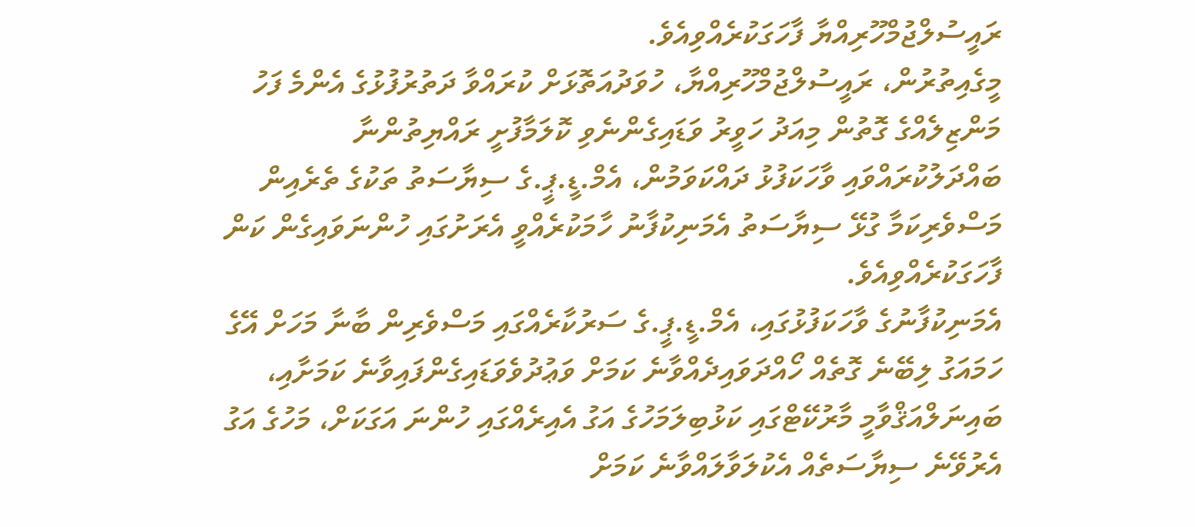ރައީސުލްޖުމްހޫރިއްޔާ ފާހަގަކުރެއްވިއެވެ.
މީގެއިތުރުން، ރައީސުލްޖުމްހޫރިއްޔާ، ހުވަދުއަތޮޅަށް ކުރައްވާ ދަތުރުފުޅުގެ އެންމެ ފަހު މަންޒިލެއްގެ ގޮތުން މިއަދު ހަވީރު ވަޑައިގެންނެވި ކޮލަމާފުށީ ރައްޔިތުންނާ ބައްދަލުކުރައްވައި ވާހަކަފުޅު ދައްކަވަމުން، އެމް.ޑީ.ޕީ.ގެ ސިޔާސަތު ތަކުގެ ތެރެއިން މަސްވެރިކަމާ ގުޅޭ ސިޔާސަތު އެމަނިކުފާނު ހާމަކުރެއްވީ އެރަށުގައި ހުންނަވައިގެން ކަން ފާހަގަކުރެއްވިއެވެ.
އެމަނިކުފާނުގެ ވާހަކަފުޅުގައި، އެމް.ޑީ.ޕީ.ގެ ސަރުކާރެއްގައި މަސްވެރިން ބާނާ މަހަށް އޭގެ ހަމައަގު ލިބޭނެ ގޮތެއް ހޯއްދަވައިދެއްވާނެ ކަމަށް ވަޢުދުވެވަޑައިގެންފައިވާނެ ކަމަށާއި، ބައިނަލްއަޤްވާމީ މާރުކޭޓްގައި ކަޅުބިލަމަހުގެ އަގު އެއިރެއްގައި ހުންނަ އަގަކަށް، މަހުގެ އަގު އެރުވޭނެ ސިޔާސަތެއް އެކުލަވާލައްވާނެ ކަމަށް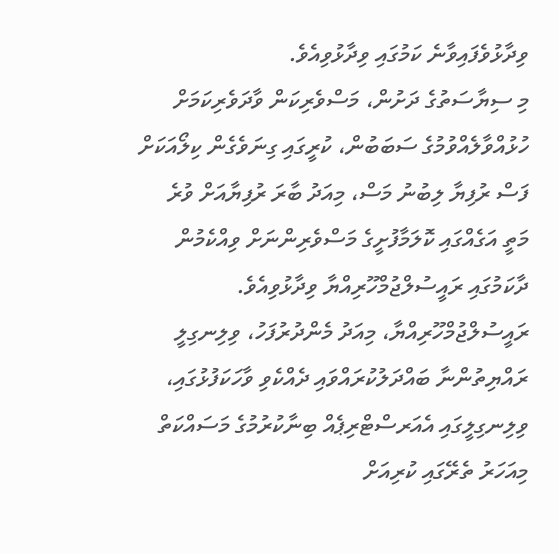ވިދާޅުވެފައިވާނެ ކަމުގައި ވިދާޅުވިއެވެ.
މި ސިޔާސަތުގެ ދަށުން، މަސްވެރިކަން ވާދަވެރިކަމަށް ހުޅުއްވާލެއްވުމުގެ ސަބަބުން، ކުރީގައި ގިނަވެގެން ކިލޯއަކަށް ފަސް ރުފިޔާ ލިބުނު މަސް، މިއަދު ބާރަ ރުފިޔާއަށް ވުރެ މަތީ އަގެއްގައި ކޮލަމާފުށީގެ މަސްވެރިންނަށް ވިއްކެމުން ދާކަމުގައި ރައީސުލްޖުމްހޫރިއްޔާ ވިދާޅުވިއެވެ.
ރައީސުލްޖުމްހޫރިއްޔާ، މިއަދު މެންދުރުފަހު، ވިލިނގިލީ ރައްޔިތުންނާ ބައްދަލުކުރައްވައި ދެއްކެވި ވާހަކަފުޅުގައި، ވިލިނގިލީގައި އެއަރސްޓްރިޕެއް ބިނާކުރުމުގެ މަސައްކަތް މިއަހަރު ތެރޭގައި ކުރިއަށް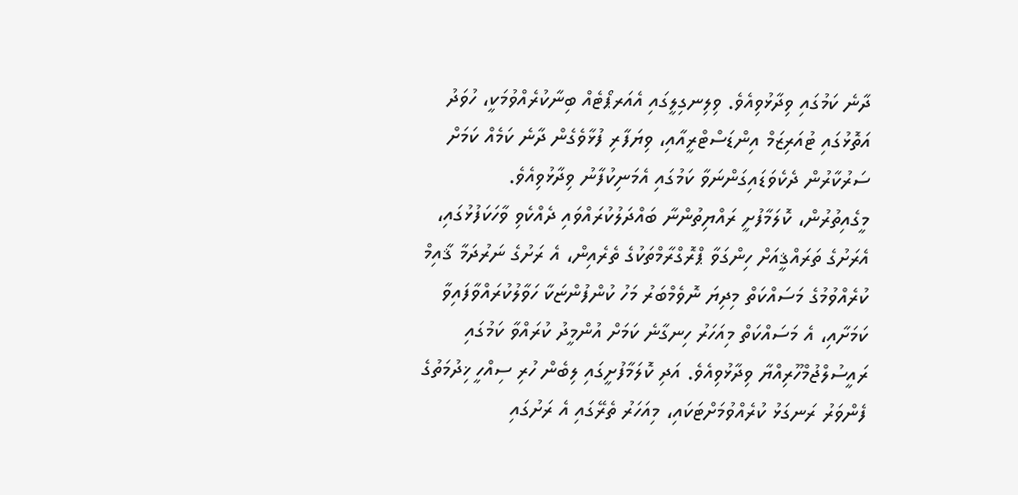ދާނެ ކަމުގައި ވިދާޅުވިއެވެ. ވިލިނގިލީގައި އެއަރޕޯޓެއް ބިނާކުރެއްވުމަކީ، ހުވަދު އަތޮޅުގައި ޓުއަރިޒަމް އިންޑަސްޓްރީއާއި، ވިޔަފާރި ފުޅާވެގެން ދާނެ ކަމެއް ކަމަށް ސަރުކާރުން ދެކެވަޑައިގަންނަވާ ކަމުގައި އެމަނިކުފާނު ވިދާޅުވިއެވެ.
މީގެއިތުރުން، ކޮލަމާފުށީ ރައްޔިތުންނާ ބައްދަލުކުރައްވައި ދެއްކެވި ވާހަކަފުޅުގައި، އެރަށުގެ ތަރައްޤީއަށް ހިންގަވާ ޕްރޮގްރާމްތަކުގެ ތެރެއިން، އެ ރަށުގެ ނަރުދަމާ ޤާއިމް ކުރެއްވުމުގެ މަސައްކަތް މިދިޔަ ނޮވެމްބަރު މަހު ކުންފުންޏަކާ ހަވާލުކުރައްވާފައިވާ ކަމަށާއި، އެ މަސައްކަތް މިއަހަރު ހިނގާނެ ކަމަށް އުންމީދު ކުރައްވާ ކަމުގައި ރައީސުލްޖުމްހޫރިއްޔާ ވިދާޅުވިއެވެ. އަދި ކޮލަމާފުށީގައި ލިބެން ހުރި ސިއްހީ ޚިދުމަތުގެ ފެންވަރު ރަނގަޅު ކުރެއްވުމަށްޓަކައި، މިއަހަރު ތެރޭގައި އެ ރަށުގައި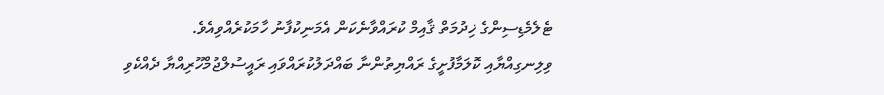ޓެލެމެޑިސިންގެ ޚިދުމަތް ޤާއިމް ކުރައްވާނެކަން އެމަނިކުފާނު ހާމަކުރެއްވިއެވެ.
ވިލިނގިއްޔާއި ކޮލަމާފުށީގެ ރައްޔިތުންނާ ބައްދަލުކުރައްވައި ރައީސުލްޖުމްހޫރިއްޔާ ދެއްކެވި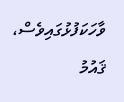ވާހަކަފުޅުގައިވެސް، ޤައުމު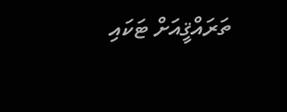ތަރައްޤީއަށް ޓަކައި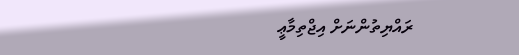ރައްޔިތުންނަށް އިޖްތިމާޢީ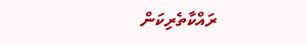ރައްކާތެރިކަން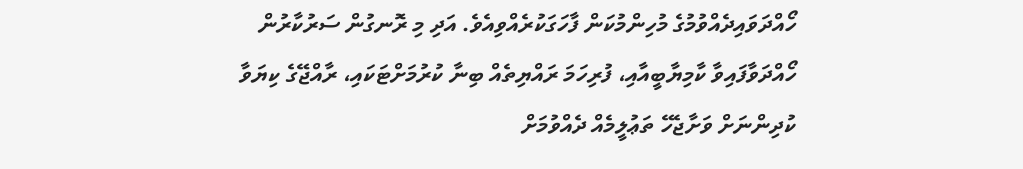ހޯއްދަވައިދެއްވުމުގެ މުހިންމުކަން ފާހަގަކުރެއްވިއެވެ. އަދި މި ރޮނގުން ސަރުކާރުން ހޯއްދަވާފައިވާ ކާމިޔާބީއާއި، ފުރިހަމަ ރައްޔިތެއް ބިނާ ކުރުމަށްޓަކައި، ރާއްޖޭގެ ކިޔަވާ ކުދިންނަށް ވަށާޖެހޭ ތަޢުލީމެއް ދެއްވުމަށް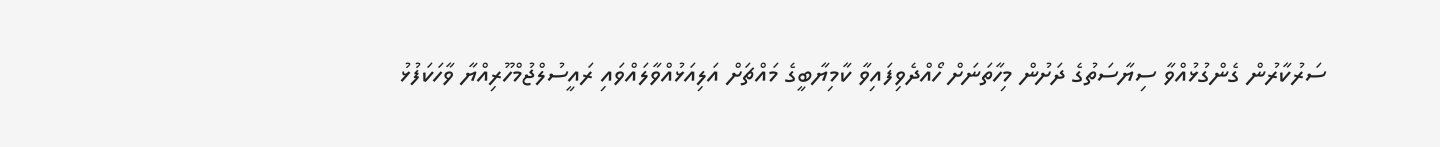ސަރުކާރުން ގެންގުޅުއްވާ ސިޔާސަތުގެ ދަށުން މިހާތަނަށް ހޯއްދެވިފައިވާ ކާމިޔާބީގެ މައްޗަށް އަލިއަޅުއްވާލައްވައި ރައީސުލްޖުމްހޫރިއްޔާ ވާހަކަފުޅު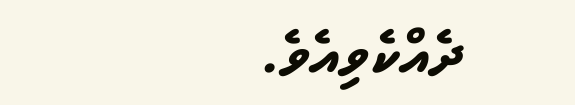ދެއްކެވިއެވެ.